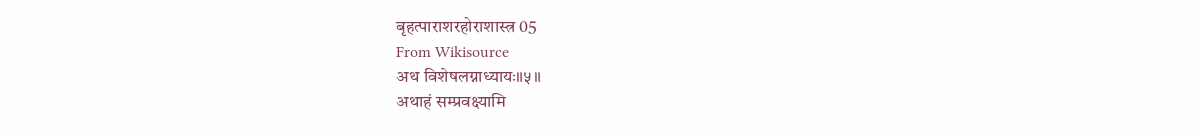बृहत्पाराशरहोराशास्त्र 05
From Wikisource
अथ विशेषलग्नाध्यायः॥५॥
अथाहं सम्प्रवक्ष्यामि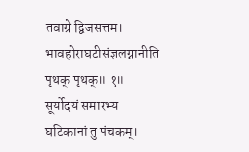तवाग्रे द्विजसत्तम। भावहोराघटीसंज्ञलग्नानीति पृथक् पृथक्॥ १॥ सूर्योदयं समारभ्य घटिकानां तु पंचकम्।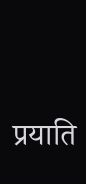प्रयाति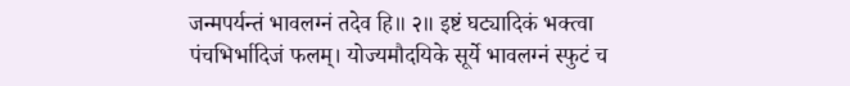जन्मपर्यन्तं भावलग्नं तदेव हि॥ २॥ इष्टं घट्यादिकं भक्त्वा पंचभिर्भादिजं फलम्। योज्यमौदयिके सूर्ये भावलग्नं स्फुटं च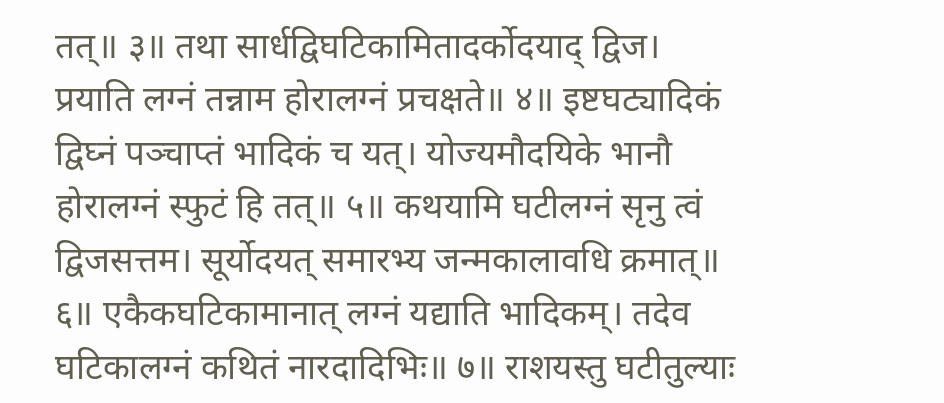तत्॥ ३॥ तथा सार्धद्विघटिकामितादर्कोदयाद् द्विज। प्रयाति लग्नं तन्नाम होरालग्नं प्रचक्षते॥ ४॥ इष्टघट्यादिकं द्विघ्नं पञ्चाप्तं भादिकं च यत्। योज्यमौदयिके भानौ होरालग्नं स्फुटं हि तत्॥ ५॥ कथयामि घटीलग्नं सृनु त्वं द्विजसत्तम। सूर्योदयत् समारभ्य जन्मकालावधि क्रमात्॥ ६॥ एकैकघटिकामानात् लग्नं यद्याति भादिकम्। तदेव घटिकालग्नं कथितं नारदादिभिः॥ ७॥ राशयस्तु घटीतुल्याः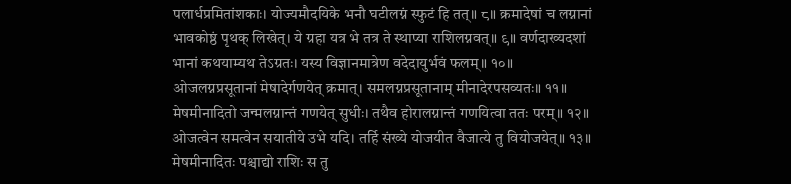पलार्धप्रमितांशकाः। योज्यमौदयिके भनौ घटीलग्नं स्फुटं हि तत्॥ ८॥ क्रमादेषां च लग्नानां भावकोष्ठं पृथक् लिखेत्। ये ग्रहा यत्र भे तत्र ते स्थाप्या राशिलग्नवत्॥ ९॥ वर्णदाख्यदशां भानां कथयाम्यथ तेऽग्रतः। यस्य विज्ञानमात्रेण वदेदायुर्भवं फलम्॥ १०॥ ओजलग्नप्रसूतानां मेषादेर्गणयेत् क्रमात्। समलग्नप्रसूतानाम् मीनादेरपसव्यतः॥ ११॥ मेषमीनादितो जन्मलग्नान्तं गणयेत् सुधीः। तथैव होरालग्नान्तं गणयित्वा ततः परम्॥ १२॥ ओजत्वेन समत्वेन सयातीये उभे यदि। तर्हि संख्ये योजयीत वैजात्ये तु वियोजयेत्॥ १३॥ मेषमीनादितः पश्चाद्यो राशिः स तु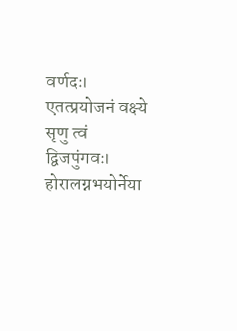वर्णदः। एतत्प्रयोजनं वक्ष्ये सृणु त्वं द्विजपुंगवः। होरालग्नभयोर्नेया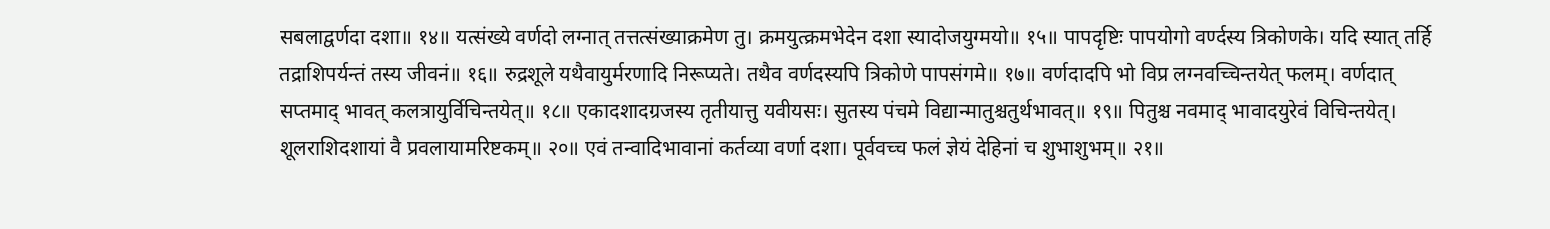सबलाद्वर्णदा दशा॥ १४॥ यत्संख्ये वर्णदो लग्नात् तत्तत्संख्याक्रमेण तु। क्रमयुत्क्रमभेदेन दशा स्यादोजयुग्मयो॥ १५॥ पापदृष्टिः पापयोगो वर्ण्दस्य त्रिकोणके। यदि स्यात् तर्हि तद्राशिपर्यन्तं तस्य जीवनं॥ १६॥ रुद्रशूले यथैवायुर्मरणादि निरूप्यते। तथैव वर्णदस्यपि त्रिकोणे पापसंगमे॥ १७॥ वर्णदादपि भो विप्र लग्नवच्चिन्तयेत् फलम्। वर्णदात् सप्तमाद् भावत् कलत्रायुर्विचिन्तयेत्॥ १८॥ एकादशादग्रजस्य तृतीयात्तु यवीयसः। सुतस्य पंचमे विद्यान्मातुश्चतुर्थभावत्॥ १९॥ पितुश्च नवमाद् भावादयुरेवं विचिन्तयेत्। शूलराशिदशायां वै प्रवलायामरिष्टकम्॥ २०॥ एवं तन्वादिभावानां कर्तव्या वर्णा दशा। पूर्ववच्च फलं ज्ञेयं देहिनां च शुभाशुभम्॥ २१॥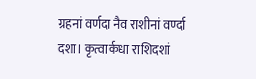ग्रहनां वर्णदा नैव राशीनां वर्ण्दा दशा। कृत्वार्कधा राशिदशां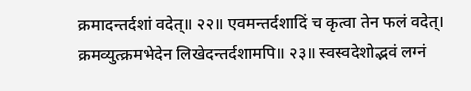क्रमादन्तर्दशां वदेत्॥ २२॥ एवमन्तर्दशादिं च कृत्वा तेन फलं वदेत्। क्रमव्युत्क्रमभेदेन लिखेदन्तर्दशामपि॥ २३॥ स्वस्वदेशोद्भवं लग्नं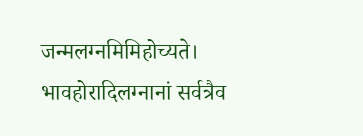जन्मलग्नमिमिहोच्यते। भावहोरादिलग्नानां सर्वत्रैव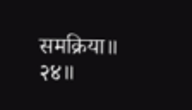समक्रिया॥ २४॥